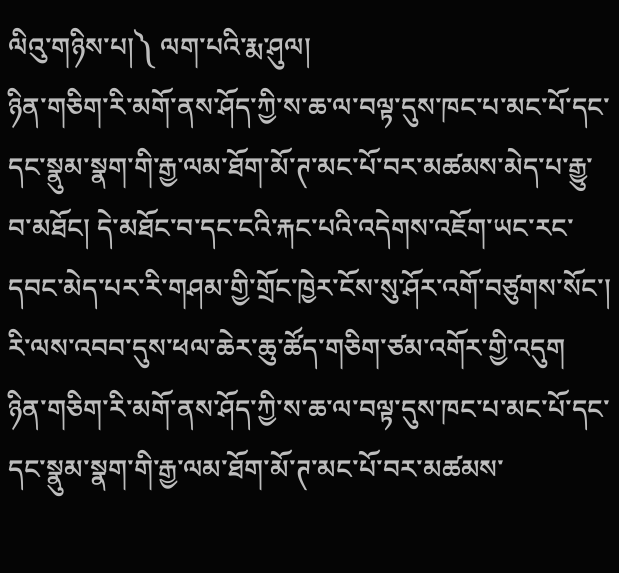ལིའུ་གཉིས་པ།༽ ལག་པའི་རྨ་ཤུལ།
ཉིན་གཅིག་རི་མགོ་ནས་ཤོད་ཀྱི་ས་ཆ་ལ་བལྟ་དུས་ཁང་པ་མང་པོ་དང་དང་སྣུམ་སྣག་གི་རྒྱ་ལམ་ཐོག་མོ་ཊ་མང་པོ་བར་མཚམས་མེད་པ་རྒྱུ་བ་མཐོང། དེ་མཐོང་བ་དང་ངའི་རྐང་པའི་འདེགས་འཇོག་ཡང་རང་དབང་མེད་པར་རི་གཤམ་གྱི་གྲོང་ཁྱེར་ངོས་སུ་ཤོར་འགོ་བཙུགས་སོང་། རི་ལས་འབབ་དུས་ཕལ་ཆེར་ཆུ་ཚོད་གཅིག་ཙམ་འགོར་གྱི་འདུག
ཉིན་གཅིག་རི་མགོ་ནས་ཤོད་ཀྱི་ས་ཆ་ལ་བལྟ་དུས་ཁང་པ་མང་པོ་དང་དང་སྣུམ་སྣག་གི་རྒྱ་ལམ་ཐོག་མོ་ཊ་མང་པོ་བར་མཚམས་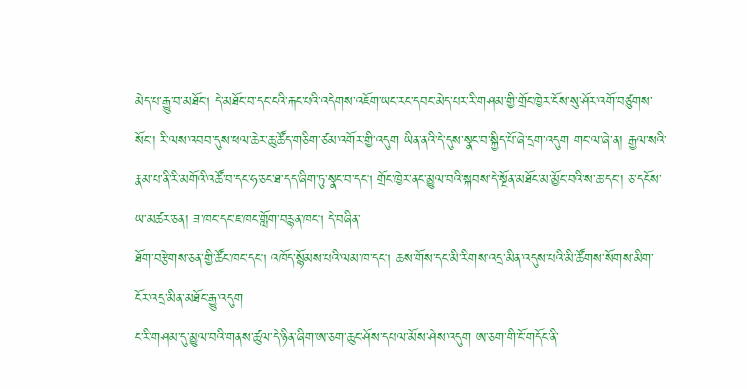མེད་པ་རྒྱུ་བ་མཐོང། དེ་མཐོང་བ་དང་ངའི་རྐང་པའི་འདེགས་འཇོག་ཡང་རང་དབང་མེད་པར་རི་གཤམ་གྱི་གྲོང་ཁྱེར་ངོས་སུ་ཤོར་འགོ་བཙུགས་སོང་། རི་ལས་འབབ་དུས་ཕལ་ཆེར་ཆུ་ཚོད་གཅིག་ཙམ་འགོར་གྱི་འདུག ཡིན་ནའི་དེ་དུས་སྣང་བ་སྐྱིད་པོ་ཞེ་དྲག་འདུག གང་ལ་ཞེ་ན། རྒྱལ་སའི་རྣམ་པ་ནི་རི་མགོའི་འཚོ་བ་དང་ཧ་ཅང་ཐ་དད་ཞིག་ཏུ་སྣང་བ་དང། གྲོང་ཁྱེར་ནང་མྱུལ་བའི་སྐབས་དེ་སྔོན་མཐོང་མ་མྱོང་བའི་ས་ཆ་དང་། ཅ་དངོས་ཡ་མཚར་ཅན། ཟ་ཁང་དང་ཇ་ཁང་གློག་བརྙན་ཁང། དེ་བཞིན་
ཐོག་བརྩེགས་ཅན་གྱི་ཚོང་ཁང་དང། འཁོད་སྙོམས་པའི་ལམ་ཁ་དང། ཆས་གོས་དང་མི་རིགས་འདྲ་མིན་འདུས་པའི་མི་ཚོགས་སོགས་མིག་ངོར་འདྲ་མིན་མཐོང་རྒྱུ་འདུག
ང་རི་གཤམ་དུ་མྱུལ་བའི་གནས་ཚུལ་དེ་ཉིན་ཞིག་ཨ་ཅག་ཆུང་ཤོས་དཔལ་མོས་ཤེས་འདུག ཨ་ཅག་གི་ངོ་གདོང་ནི་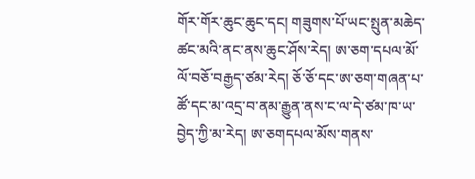གོར་གོར་ཆུང་ཆུང་དང། གཟུགས་པོ་ཡང་སྤུན་མཆེད་ཚང་མའི་ནང་ནས་ཆུང་ཤོས་རེད། ཨ་ཅག་དཔལ་མོ་ལོ་བཅོ་བརྒྱད་ཙམ་རེད། ཅོ་ཅོ་དང་ཨ་ཅག་གཞན་པ་ཚོ་དང་མ་འདྲ་བ་ནམ་རྒྱུན་ནས་ང་ལ་དེ་ཙམ་ཁ་ཡ་བྱེད་ཀྱི་མ་རེད། ཨ་ཅགདཔལ་མོས་གནས་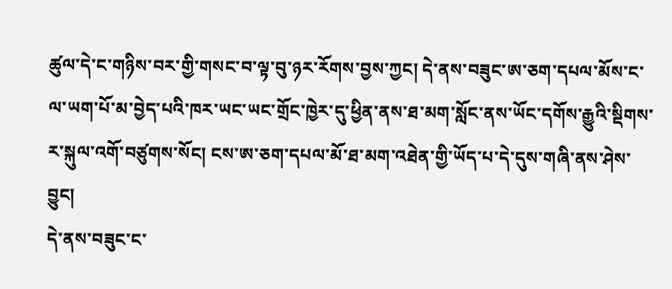ཚུལ་དེ་ང་གཉིས་བར་གྱི་གསང་བ་ལྟ་བུ་ཉར་རོགས་བྱས་ཀྱང། དེ་ནས་བཟུང་ཨ་ཅག་དཔལ་མོས་ང་ལ་ཡག་པོ་མ་བྱེད་པའི་ཁར་ཡང་ཡང་གྲོང་ཁྱེར་དུ་ཕྱིན་ནས་ཐ་མག་སློང་ནས་ཡོང་དགོས་རྒྱུའི་སྡིགས་ར་སྐུལ་འགོ་བཙུགས་སོང། ངས་ཨ་ཅག་དཔལ་མོ་ཐ་མག་འཐེན་གྱི་ཡོད་པ་དེ་དུས་གཞི་ནས་ཤེས་བྱུང།
དེ་ནས་བཟུང་ང་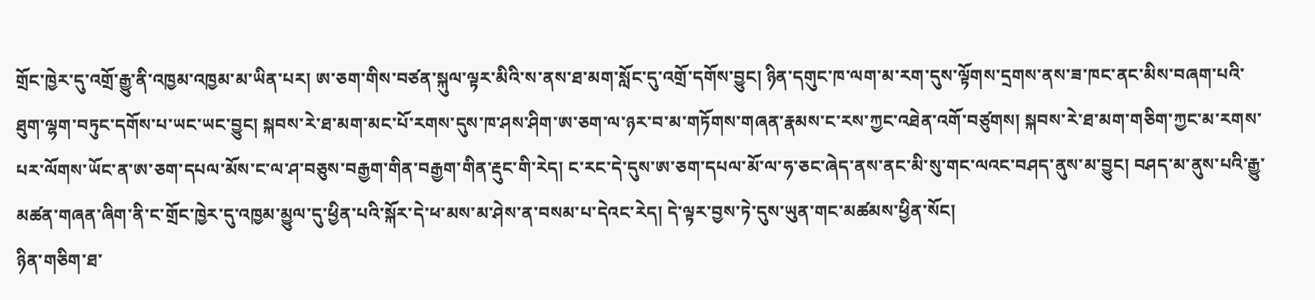གྲོང་ཁྱེར་དུ་འགྲོ་རྒྱུ་ནི་འཁྱམ་འཁྱམ་མ་ཡིན་པར། ཨ་ཅག་གིས་བཙན་སྐུལ་ལྟར་མིའི་ས་ནས་ཐ་མག་སློང་དུ་འགྲོ་དགོས་བྱུང། ཉིན་དགུང་ཁ་ལག་མ་རག་དུས་ལྟོགས་དྲགས་ནས་ཟ་ཁང་ནང་མིས་བཞག་པའི་ཐུག་ལྷག་བཏུང་དགོས་པ་ཡང་ཡང་བྱུང། སྐབས་རེ་ཐ་མག་མང་པོ་རགས་དུས་ཁ་ཤས་ཤིག་ཨ་ཅག་ལ་ཉར་བ་མ་གཏོགས་གཞན་རྣམས་ང་རས་ཀྱང་འཐེན་འགོ་བཙུགས། སྐབས་རེ་ཐ་མག་གཅིག་ཀྱང་མ་རགས་པར་ལོགས་ཡོང་ན་ཨ་ཅག་དཔལ་མོས་ང་ལ་ཤ་བཅུས་བརྒྱག་གིན་བརྒྱག་གིན་རྡུང་གི་རེད། ང་རང་དེ་དུས་ཨ་ཅག་དཔལ་མོ་ལ་ཧ་ཅང་ཞེད་ནས་ནང་མི་སུ་གང་ལའང་བཤད་ནུས་མ་བྱུང། བཤད་མ་ནུས་པའི་རྒྱུ་མཚན་གཞན་ཞིག་ནི་ང་གྲོང་ཁྱེར་དུ་འཁྱམ་མྱུལ་དུ་ཕྱིན་པའི་སྐོར་དེ་ཕ་མས་མ་ཤེས་ན་བསམ་པ་དེའང་རེད། དེ་ལྟར་བྱས་ཏེ་དུས་ཡུན་གང་མཚམས་ཕྱིན་སོང།
ཉིན་གཅིག་ཐ་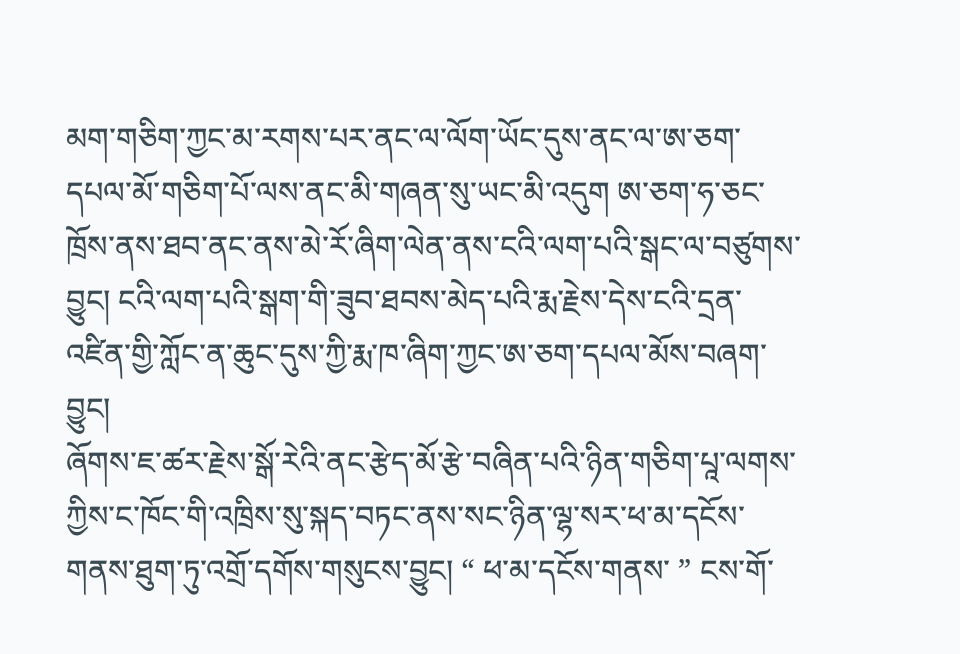མག་གཅིག་ཀྱང་མ་རགས་པར་ནང་ལ་ལོག་ཡོང་དུས་ནང་ལ་ཨ་ཅག་དཔལ་མོ་གཅིག་པོ་ལས་ནང་མི་གཞན་སུ་ཡང་མི་འདུག ཨ་ཅག་ཧ་ཅང་ཁྲོས་ནས་ཐབ་ནང་ནས་མེ་རོ་ཞིག་ལེན་ནས་ངའི་ལག་པའི་སྒང་ལ་བཙུགས་བྱུང། ངའི་ལག་པའི་སྒག་གི་ཟུབ་ཐབས་མེད་པའི་རྨ་རྗེས་དེས་ངའི་དྲན་འཛིན་གྱི་ཀློང་ན་ཆུང་དུས་ཀྱི་རྨ་ཁ་ཞིག་ཀྱང་ཨ་ཅག་དཔལ་མོས་བཞག་བྱུང།
ཞོགས་ཇ་ཚར་རྗེས་སྒོ་རེའི་ནང་རྩེད་མོ་རྩེ་བཞིན་པའི་ཉིན་གཅིག་པཱ་ལགས་ཀྱིས་ང་ཁོང་གི་འཁྲིས་སུ་སྐད་བཏང་ནས་སང་ཉིན་ལྷ་སར་ཕ་མ་དངོས་གནས་ཐུག་ཏུ་འགྲོ་དགོས་གསུངས་བྱུང། “ ཕ་མ་དངོས་གནས་ ” ངས་གོ་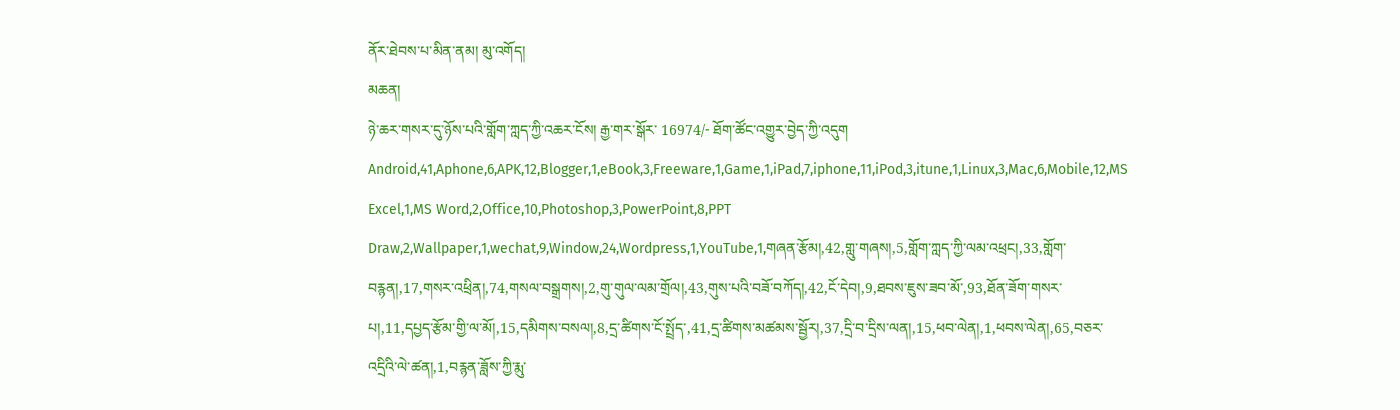ནོར་ཐེབས་པ་མིན་ནམ། མུ་འགོད།
མཆན།
ཉེ་ཆར་གསར་དུ་ཉོས་པའི་གློག་ཀླད་ཀྱི་འཆར་ངོས། རྒྱ་གར་སྒོར་ 16974/- ཐོག་ཚོང་འགྱུར་བྱེད་ཀྱི་འདུག
Android,41,Aphone,6,APK,12,Blogger,1,eBook,3,Freeware,1,Game,1,iPad,7,iphone,11,iPod,3,itune,1,Linux,3,Mac,6,Mobile,12,MS Excel,1,MS Word,2,Office,10,Photoshop,3,PowerPoint,8,PPT Draw,2,Wallpaper,1,wechat,9,Window,24,Wordpress,1,YouTube,1,གཞན་རྩོམ།,42,གླུ་གཞས།,5,གློག་ཀླད་ཀྱི་ལམ་འཕྲང།,33,གློག་བརྙན།,17,གསར་འཕྲིན།,74,གསལ་བསྒྲགས།,2,གུ་གུལ་ལམ་གྲོལ།,43,གུས་པའི་བཟོ་བཀོད།,42,ངོ་དེབ།,9,ཐབས་ཇུས་ཟབ་མོ་,93,ཐོན་ཟོག་གསར་པ།,11,དཔྱད་རྩོམ་གྱི་ལ་མོ།,15,དམིགས་བསལ།,8,དྲ་ཚིགས་ངོ་སྤྲོད་,41,དྲ་ཚིགས་མཚམས་སྦྱོར།,37,དྲི་བ་དྲིས་ལན།,15,ཕབ་ལེན།,1,ཕབས་ལེན།,65,བཅར་འདྲིའི་ལེ་ཚན།,1,བརྙན་ཟློས་ཀྱི་རྨུ་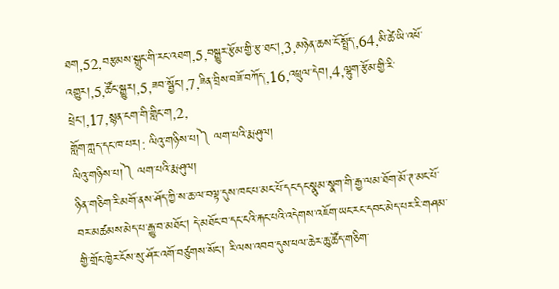ཐག,52,བརྩམས་སྒྲུང་གི་རང་འཐག,5,བསྒྱུར་རྩོམ་གྱི་རྩ་ཐང།,3,མཉེན་ཆས་ངོ་སྤྲོད་,64,མི་ཚེ་ཡི་འཕོ་འགྱུར།,5,ཚོང་སྒྱུར།,5,ཟབ་སྦྱོང་།,7,ཟིན་བྲིས་བཟོ་བཀོད་,16,འཕྲུལ་དེབ།,4,ལྷུག་རྩོམ་གྱི་རི་ཕྲེང།,17,སྙན་ངག་གི་གླིང་ག,2,
གློག་ཀླད་དང་ཁ་པར།: ལིའུ་གཉིས་པ།༽ ལག་པའི་རྨ་ཤུལ།
ལིའུ་གཉིས་པ།༽ ལག་པའི་རྨ་ཤུལ།
ཉིན་གཅིག་རི་མགོ་ནས་ཤོད་ཀྱི་ས་ཆ་ལ་བལྟ་དུས་ཁང་པ་མང་པོ་དང་དང་སྣུམ་སྣག་གི་རྒྱ་ལམ་ཐོག་མོ་ཊ་མང་པོ་བར་མཚམས་མེད་པ་རྒྱུ་བ་མཐོང། དེ་མཐོང་བ་དང་ངའི་རྐང་པའི་འདེགས་འཇོག་ཡང་རང་དབང་མེད་པར་རི་གཤམ་གྱི་གྲོང་ཁྱེར་ངོས་སུ་ཤོར་འགོ་བཙུགས་སོང་། རི་ལས་འབབ་དུས་ཕལ་ཆེར་ཆུ་ཚོད་གཅིག་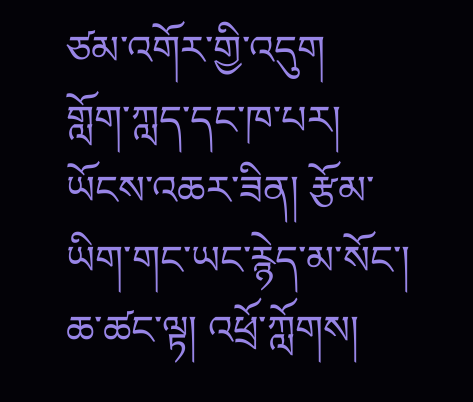ཙམ་འགོར་གྱི་འདུག
གློག་ཀླད་དང་ཁ་པར།
ཡོངས་འཆར་ཟིན། རྩོམ་ཡིག་གང་ཡང་རྙེད་མ་སོང་། ཆ་ཚང་ལྟ། འཕྲོ་ཀློགས།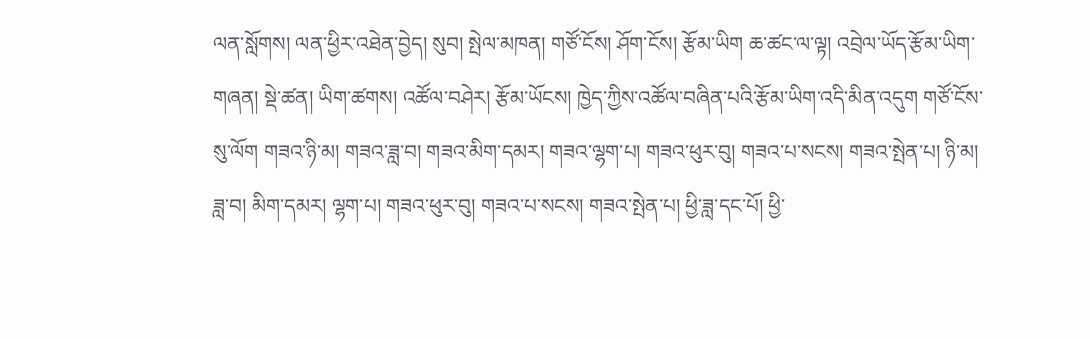ལན་སློགས། ལན་ཕྱིར་འཐེན་བྱེད། སུབ། སྤེལ་མཁན། གཙོ་ངོས། ཤོག་ངོས། རྩོམ་ཡིག ཆ་ཚང་ལ་ལྟ། འབྲེལ་ཡོད་རྩོམ་ཡིག་གཞན། སྡེ་ཚན། ཡིག་ཚགས། འཚོལ་བཤེར། རྩོམ་ཡོངས། ཁྱེད་ཀྱིས་འཚོལ་བཞིན་པའི་རྩོམ་ཡིག་འདི་མིན་འདུག གཙོ་ངོས་སུ་ལོག གཟའ་ཉི་མ། གཟའ་ཟླ་བ། གཟའ་མིག་དམར། གཟའ་ལྷག་པ། གཟའ་ཕུར་བུ། གཟའ་པ་སངས། གཟའ་སྤེན་པ། ཉི་མ། ཟླ་བ། མིག་དམར། ལྷག་པ། གཟའ་ཕུར་བུ། གཟའ་པ་སངས། གཟའ་སྤེན་པ། ཕྱི་ཟླ་དང་པོ། ཕྱི་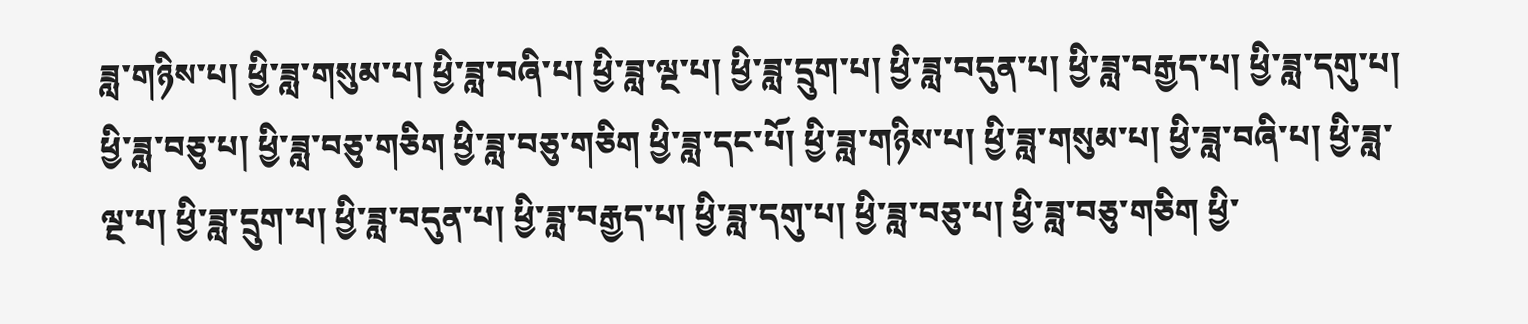ཟླ་གཉིས་པ། ཕྱི་ཟླ་གསུམ་པ། ཕྱི་ཟླ་བཞི་པ། ཕྱི་ཟླ་ལྔ་པ། ཕྱི་ཟླ་དྲུག་པ། ཕྱི་ཟླ་བདུན་པ། ཕྱི་ཟླ་བརྒྱད་པ། ཕྱི་ཟླ་དགུ་པ། ཕྱི་ཟླ་བཅུ་པ། ཕྱི་ཟླ་བཅུ་གཅིག ཕྱི་ཟླ་བཅུ་གཅིག ཕྱི་ཟླ་དང་པོ། ཕྱི་ཟླ་གཉིས་པ། ཕྱི་ཟླ་གསུམ་པ། ཕྱི་ཟླ་བཞི་པ། ཕྱི་ཟླ་ལྔ་པ། ཕྱི་ཟླ་དྲུག་པ། ཕྱི་ཟླ་བདུན་པ། ཕྱི་ཟླ་བརྒྱད་པ། ཕྱི་ཟླ་དགུ་པ། ཕྱི་ཟླ་བཅུ་པ། ཕྱི་ཟླ་བཅུ་གཅིག ཕྱི་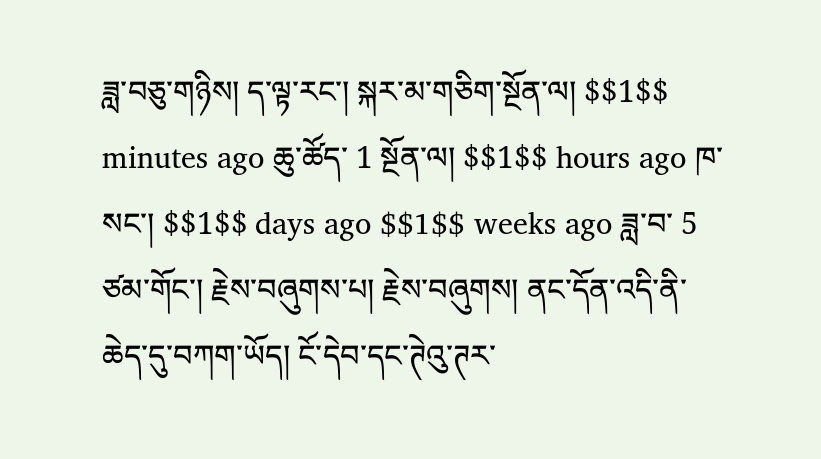ཟླ་བཅུ་གཉིས། ད་ལྟ་རང་། སྐར་མ་གཅིག་སྔོན་ལ། $$1$$ minutes ago ཆུ་ཚོད་ 1 སྔོན་ལ། $$1$$ hours ago ཁ་སང་། $$1$$ days ago $$1$$ weeks ago ཟླ་བ་ 5 ཙམ་གོང་། རྗེས་བཞུགས་པ། རྗེས་བཞུགས། ནང་དོན་འདི་ནི་ཆེད་དུ་བཀག་ཡོད། ངོ་དེབ་དང་ཊེའུ་ཊར་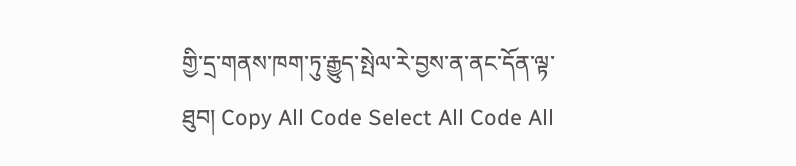གྱི་དྲ་གནས་ཁག་ཏུ་རྒྱུད་སྤེལ་རེ་བྱས་ན་ནང་དོན་ལྟ་ཐུབ། Copy All Code Select All Code All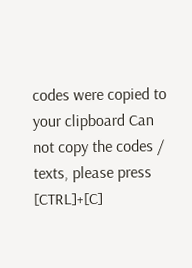codes were copied to your clipboard Can not copy the codes / texts, please press [CTRL]+[C]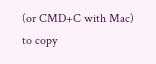(or CMD+C with Mac) to copy